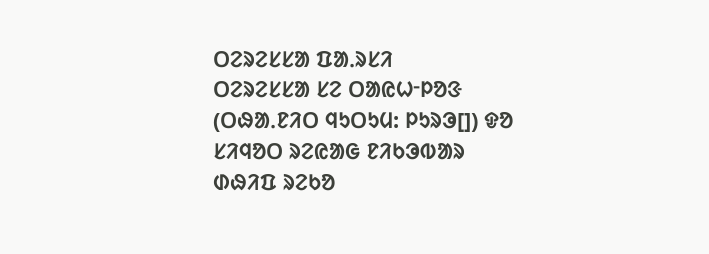ᱛᱮᱨᱮᱥᱥᱟ ᱯᱟᱹᱨᱥᱤ
ᱛᱮᱨᱮᱥᱥᱟ ᱥᱮ ᱛᱟᱭᱦᱼᱞᱚᱝ (ᱛᱷᱟᱹᱱᱤᱛ ᱧᱩᱛᱩᱢ: ᱞᱩᱨᱳ[]) ᱫᱚ ᱥᱤᱧᱚᱛ ᱨᱮᱭᱟᱜ ᱱᱤᱠᱳᱵᱟᱨ ᱰᱷᱤᱯ ᱨᱮᱠᱚ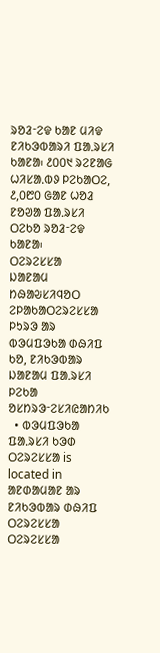ᱨᱚᱲᱼᱮᱫ ᱠᱟᱱ ᱢᱤᱫ ᱱᱤᱠᱳᱵᱟᱨᱤ ᱯᱟᱹᱨᱥᱤ ᱠᱟᱱᱟ᱾ ᱒᱐᱐᱑ ᱨᱮᱱᱟᱜ ᱦᱤᱥᱟᱹᱵᱽ ᱞᱮᱠᱟᱛᱮ, ᱒,᱐᱘᱐ ᱜᱟᱱ ᱦᱚᱲ ᱱᱚᱣᱟ ᱯᱟᱹᱨᱥᱤ ᱛᱮᱠᱚ ᱨᱚᱲᱼᱮᱫ ᱠᱟᱱᱟ᱾
ᱛᱮᱨᱮᱥᱥᱟ
ᱡᱟᱱᱟᱢ ᱴᱷᱟᱶᱥᱤᱧᱚᱛ
ᱮᱞᱟᱠᱟᱛᱮᱨᱮᱥᱥᱟ ᱞᱩᱨᱳ ᱟᱨ ᱵᱳᱢᱯᱳᱠᱟ ᱰᱷᱤᱯ ᱠᱚ, ᱱᱤᱠᱳᱵᱟᱨ
ᱡᱟᱱᱟᱢ ᱯᱟᱹᱨᱥᱤ ᱞᱮᱠᱟ
ᱚᱥᱴᱨᱳᱼᱮᱥᱤᱭᱟᱴᱤᱠ
  • ᱵᱳᱢᱯᱳᱠᱟ
ᱯᱟᱹᱨᱥᱤ ᱠᱳᱰ
ᱛᱮᱨᱮᱥᱥᱟ is located in ᱟᱱᱰᱟᱢᱟᱱ ᱟᱨ ᱱᱤᱠᱳᱵᱟᱨ ᱰᱷᱤᱯ
ᱛᱮᱨᱮᱥᱥᱟ
ᱛᱮᱨᱮᱥᱥᱟ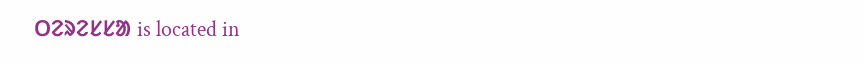ᱛᱮᱨᱮᱥᱥᱟ is located in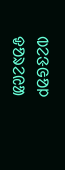ᱵᱮᱝᱜᱚᱞ ᱫᱚᱨᱮᱭᱟ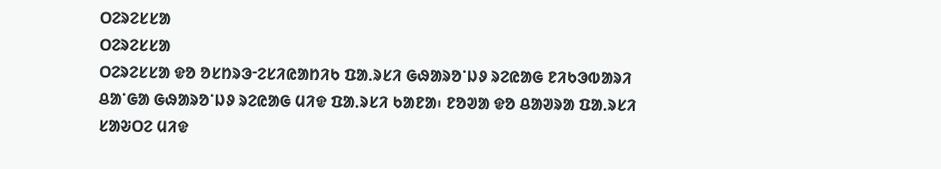ᱛᱮᱨᱮᱥᱥᱟ
ᱛᱮᱨᱮᱥᱥᱟ
ᱛᱮᱨᱮᱥᱥᱟ ᱫᱚ ᱚᱥᱴᱨᱳᱼᱮᱥᱤᱭᱟᱴᱤᱠ ᱯᱟᱹᱨᱥᱤ ᱜᱷᱟᱨᱚᱸᱡᱽ ᱨᱮᱭᱟᱜ ᱱᱤᱠᱳᱵᱟᱨᱤ ᱪᱟᱸᱜᱟ ᱜᱷᱟᱨᱚᱸᱡᱽ ᱨᱮᱭᱟᱜ ᱢᱤᱫ ᱯᱟᱹᱨᱥᱤ ᱠᱟᱱᱟ᱾ ᱱᱚᱣᱟ ᱫᱚ ᱪᱟᱣᱨᱟ ᱯᱟᱹᱨᱥᱤ ᱥᱟᱶᱛᱮ ᱢᱤᱫ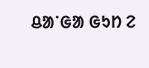ᱪᱟᱸᱜᱟ ᱜᱩᱴ ᱮ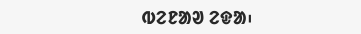ᱵᱮᱱᱟᱣ ᱮᱫᱟ᱾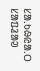ᱥᱟᱹᱠᱷᱭᱟᱹᱛ
ᱥᱟᱯᱲᱟᱣ